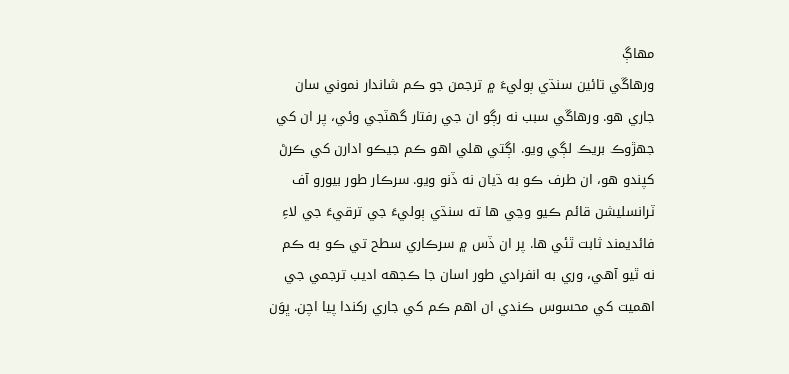مهاڳ
ورهاڱي تائين سنڌي ٻوليءَ ۾ ترجمن جو ڪم شاندار نموني سان جاري هو. ورهاڱي سبب نه رڳو ان جي رفتار گهٽجي وئي، پر ان کي جهڙوڪ بريڪ لڳي ويو. اڳتي هلي اهو ڪم جيڪو ادارن کي ڪرڻ کپندو هو، ان طرف ڪو به ڌيان نه ڏنو ويو. سرڪار طور بيورو آف ٽرانسليشن قائم ڪيو وڃي ها ته سنڌي ٻوليءَ جي ترقيءَ جي لاءِ فائديمند ثابت ٿئي ها. پر ان ڏس ۾ سرڪاري سطح تي ڪو به ڪم نه ٿيو آهي، وري به انفرادي طور اسان جا ڪجهه اديب ترجمي جي اهميت کي محسوس ڪندي ان اهم ڪم کي جاري رکندا پيا اچن. ڀوَن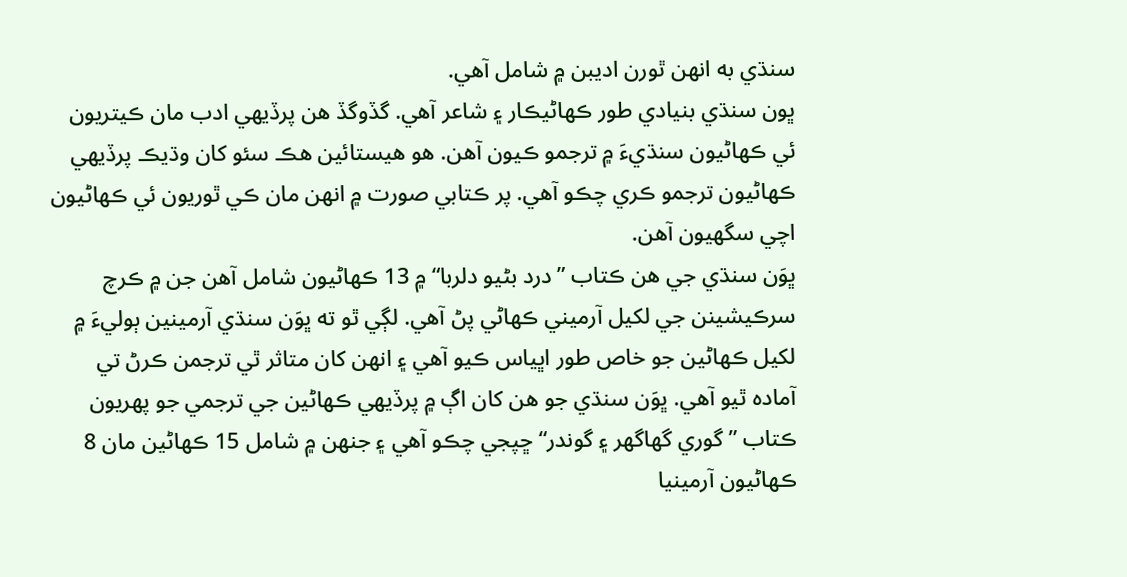سنڌي به انهن ٿورن اديبن ۾ شامل آهي.
ڀون سنڌي بنيادي طور ڪهاڻيڪار ۽ شاعر آهي. گڏوگڏ هن پرڏيهي ادب مان ڪيتريون ئي ڪهاڻيون سنڌيءَ ۾ ترجمو ڪيون آهن. هو هيستائين هڪ سئو کان وڌيڪ پرڏيهي ڪهاڻيون ترجمو ڪري چڪو آهي. پر ڪتابي صورت ۾ انهن مان ڪي ٿوريون ئي ڪهاڻيون اچي سگهيون آهن.
ڀوَن سنڌي جي هن ڪتاب ”درد بڻيو دلربا“ ۾ 13 ڪهاڻيون شامل آهن جن ۾ ڪرچ سرڪيشينن جي لکيل آرميني ڪهاڻي پڻ آهي. لڳي ٿو ته ڀوَن سنڌي آرمينين ٻوليءَ ۾ لکيل ڪهاڻين جو خاص طور اڀياس ڪيو آهي ۽ انهن کان متاثر ٿي ترجمن ڪرڻ تي آماده ٿيو آهي. ڀوَن سنڌي جو هن کان اڳ ۾ پرڏيهي ڪهاڻين جي ترجمي جو پهريون ڪتاب ”گوري گهاگهر ۽ گوندر“ ڇپجي چڪو آهي ۽ جنهن ۾ شامل 15 ڪهاڻين مان 8 ڪهاڻيون آرمينيا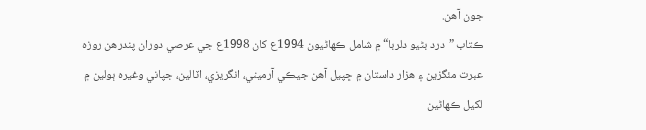جون آهن.
ڪتاب ”درد بڻيو دلربا“ ۾ شامل ڪهاڻيون 1994ع کان 1998ع جي عرصي دوران پندرهن روزه عبرت مئگزين ۽ هزار داستان ۾ ڇپيل آهن جيڪي آرميني، انگريزي، اٽالين، جپاني وغيره ٻولين ۾ لکيل ڪهاڻين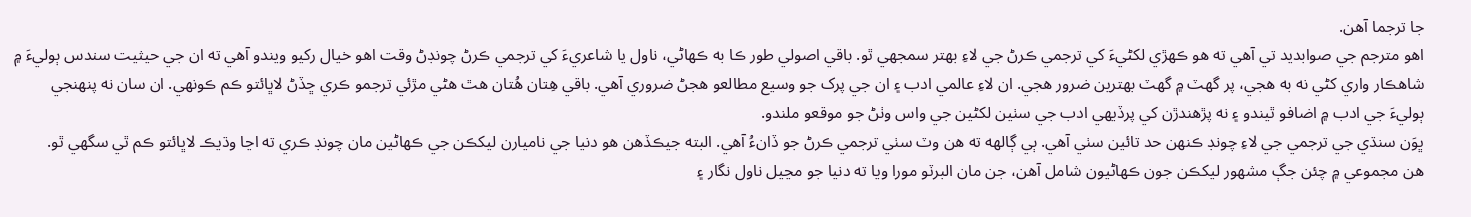جا ترجما آهن.
اهو مترجم جي صوابديد تي آهي ته هو ڪهڙي لکڻيءَ کي ترجمي ڪرڻ جي لاءِ بهتر سمجهي ٿو. باقي اصولي طور ڪا به ڪهاڻي، ناول يا شاعريءَ کي ترجمي ڪرڻ چونڊڻ وقت اهو خيال رکيو ويندو آهي ته ان جي حيثيت سندس ٻوليءَ ۾ شاهڪار واري کڻي نه به هجي، پر گهٽ ۾ گهٽ بهترين ضرور هجي. ان لاءِ عالمي ادب ۽ ان جي پرک جو وسيع مطالعو هجڻ ضروري آهي. باقي هِتان هُتان هٿ هڻي مڙئي ترجمو ڪري ڇڏڻ لاڀائتو ڪم ڪونهي. ان سان نه پنهنجي ٻوليءَ جي ادب ۾ اضافو ٿيندو ۽ نه پڙهندڙن کي پرڏيهي ادب جي سٺين لکڻين جي واس وٺڻ جو موقعو ملندو.
ڀوَن سنڌي جي ترجمي جي لاءِ چونڊ ڪنهن حد تائين سٺي آهي. ٻي ڳالهه ته هن وٽ سٺي ترجمي ڪرڻ جو ڏانءُ آهي. البته جيڪڏهن هو دنيا جي ناميارن ليکڪن جي ڪهاڻين مان چونڊ ڪري ته اڃا وڌيڪ لاڀائتو ڪم ٿي سگهي ٿو.
هن مجموعي ۾ چئن جڳ مشهور ليکڪن جون ڪهاڻيون شامل آهن، جن مان البرٽو مورا ويا ته دنيا جو مڃيل ناول نگار ۽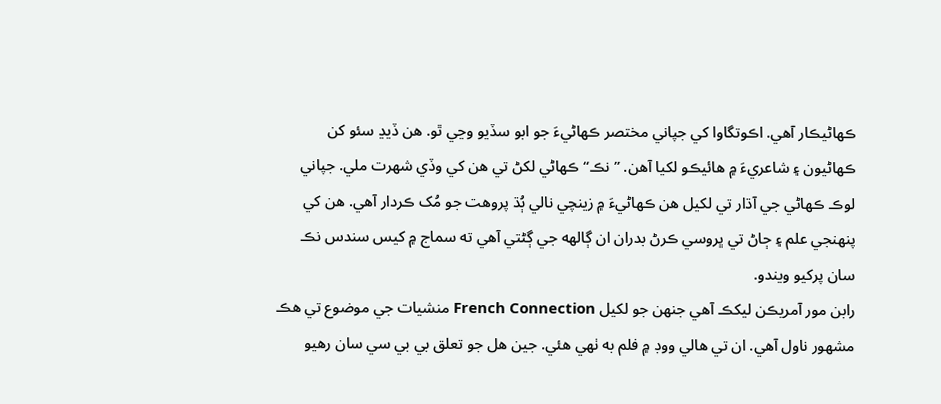ڪهاڻيڪار آهي. اڪوتگاوا کي جپاني مختصر ڪهاڻيءَ جو ابو سڏيو وڃي ٿو. هن ڏيڍ سئو کن ڪهاڻيون ۽ شاعريءَ ۾ هائيڪو لکيا آهن. ”نڪ“ ڪهاڻي لکڻ تي هن کي وڏي شهرت ملي. جپاني لوڪ ڪهاڻي جي آڌار تي لکيل هن ڪهاڻيءَ ۾ زينچي نالي ٻُڌ پروهت جو مُک ڪردار آهي. هن کي پنهنجي علم ۽ ڄاڻ تي ڀروسي ڪرڻ بدران ان ڳالهه جي ڳڻتي آهي ته سماج ۾ کيس سندس نڪ سان پرکيو ويندو.
رابن مور آمريڪن ليکڪ آهي جنهن جو لکيل French Connection منشيات جي موضوع تي هڪ مشهور ناول آهي. ان تي هالي ووڊ ۾ فلم به ٺهي هئي. جين هل جو تعلق بي بي سي سان رهيو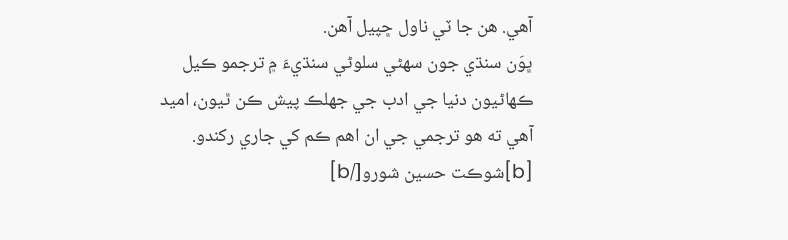آهي. هن جا ٽي ناول ڇپيل آهن.
ڀوَن سنڌي جون سهڻي سلوڻي سنڌيءَ ۾ ترجمو ڪيل ڪهاڻيون دنيا جي ادب جي جهلڪ پيش ڪن ٿيون، اميد آهي ته هو ترجمي جي ان اهم ڪم کي جاري رکندو.
[b]شوڪت حسين شورو[/b]